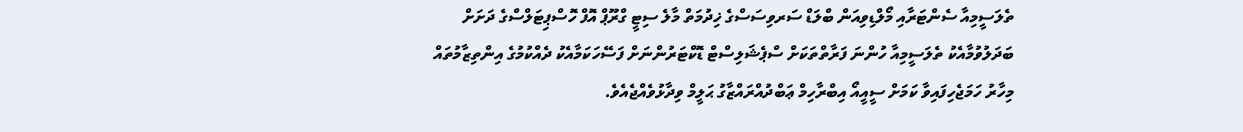ތެލަސީމިއާ ސެންޓަރާއި މޯލްޑިވިއަން ބްލަޑް ސަރވިސަސްގެ ޚިދުމަތް މާލެ ސިޓީ ގްރޫޕް އޮފް ހޮސްޕިޓަލްސްގެ ދަށަށް ބަދަލުވުމާއެކު ތެލަސީމިއާ ހުންނަ ފަރާތްތަކަށް ސްޕެޝަލިސްޓް ޑޮކްޓަރުންނަށް ފަސޭހަކަމާއެކު ދެއްކުމުގެ އިންތިޒާމުތައް މިހާރު ހަމަޖެހިފައިވާ ކަމަށް ސީއީއޯ އިބްރާހިމް ޢަބްދުއްރައްޒާގު ޙަލީމް ވިދާޅުވެއްޖެއެވެ.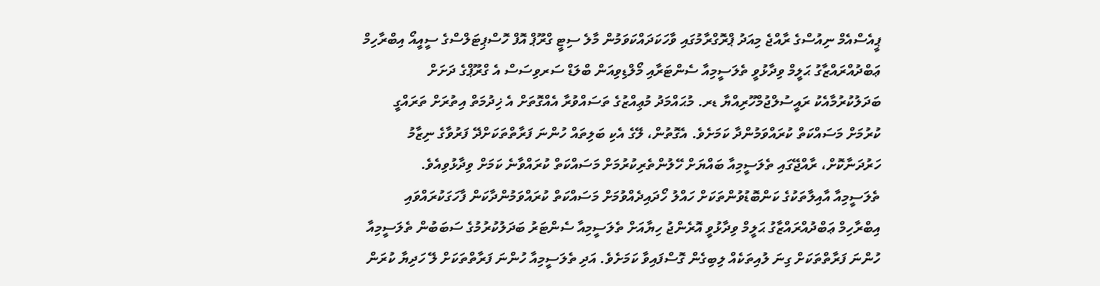ޕީއެސްއެމް ނިއުސްގެ ރާއްޖެ މިއަދު ޕްރޮގްރާމުގައި ވާހަކަދައްކަވަމުން މާލެ ސިޓީ ގްރޫޕް އޮފް ހޮސްޕިޓަލްސްގެ ސީއީއޯ އިބްރާހިމް ޢަބްދުއްރައްޒާގު ޙަލީމް ވިދާޅުވީ ތެލަސީމިއާ ސެންޓަރާއި މޯލްޑިވިއަން ބްލަޑް ސަރވިސަސް އެ ގްރޫޕްގެ ދަށަށް ބަދަލުކުރުމާއެކު ރައީސުލްޖުމްހޫރިއްޔާ ޑރ. މުޙައްމަދު މުޢިއްޒުގެ ތަސައްވުރާ އެއްގޮތަށް އެ ޚިދުމަތް އިތުރަށް ތަރައްގީ ކުރުމަށް މަސައްކަތް ކުރައްވަމުންދާ ކަމަށެވެ. އެގޮތުން، ލޭގެ އެކި ބަލިތައް ހުންނަ ފަރާތްތަކަށްދޭ ފަރުވާގެ ނިޒާމު ހަރުދަނާކޮށް، ރާއްޖޭގައި ތެލަސީމިއާ ބައްޔަށް ހޭލުންތެރިކުރުމަށް މަސައްކަތް ކުރައްވާނެ ކަމަށް ވިދާޅުވިއެވެ.
ތެލަސީމިއާ އާއިލާތަކުގެ ކަންބޮޑުވުންތަކަށް ހައްލު ހޯދައިދެއްވުމަށް މަސައްކަތް ކުރައްވަމުންދާކަން ފާހަގަކުރައްވައި އިބްރާހިމް ޢަބްދުއްރައްޒާގު ޙަލީމް ވިދާޅުވީ އޮރެންޖު ހިޔާއަށް ތެލަސީމިއާ ސެންޓަރު ބަދަލުކުރުމުގެ ސަބަބުން ތެލަސީމިއާ ހުންނަ ފަރާތްތަކަށް ގިނަ ލުއިތަކެއް ލިބިގެން ގޮސްފައިވާ ކަމަށެވެ. އަދި ތެލަސީމިއާ ހުންނަ ފަރާތްތަކަށް ލޭ ހަދިޔާ ކުރަން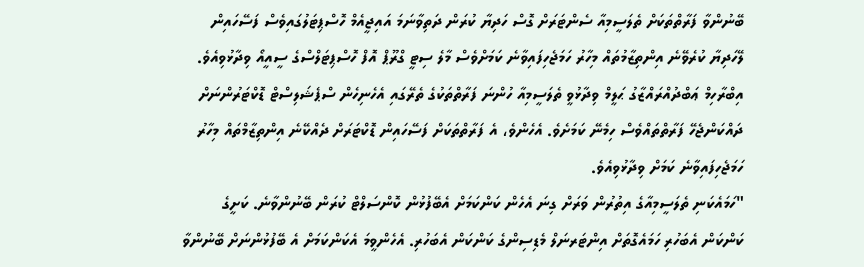ބޭނުންވާ ފަރާތްތަކަށް ތެލަސީމިއާ ސެންޓަރަށް ގޮސް ހަދިޔާ ކުރަން ދަތިވާނަމަ އައިޖީއެމް ހޮސްޕިޓަލުގައިވެސް ފަސޭހައިން ލޭހަދިޔާ ކުރެވޭނެ އިންތިޒާމުތައް މިހާރު ހަމަޖެހިފައިވާނެ ކަމަށްވެސް މާލެ ސިޓީ ގްރޫޕް އޮފް ހޮސްޕިޓަލްސްގެ ސީއީއޯ ވިދާޅުވިއެވެ.
އިބްރާހިމް ޢަބްދުއްރައްޒާގު ޙަލީމް ވިދާޅުވީ ތެލަސީމިއާ ހުންނަ ފަރާތްތަކުގެ ތެރޭގައި އެހެނިހެން ސްޕެޝަލިސްޓް ޑޮކްޓަރުންނަށް ދައްކަންޖެހޭ ފަރާތްތައްވެސް ހިމެނޭ ކަމަށެވެ. އެހެންވެ، އެ ފަރާތްތަކަށް ފަސޭހައިން ޑޮކްޓަރަށް ދެއްކޭނެ އިންތިޒާމްތައް މިހާރު ހަމަޖެހިފައިވާނެ ކަމަށް ވިދާޅުވިއެވެ.
"ހަމައެކަނި ތެލަސީމިއާގެ އިތުރުން ވަރަށް ގިނަ އެހެން ކަންކަމަށް އެބޭފުޅުން ކޮންސަލްޓް ކުރަން ބޭނުންވާނެ. ކަށީގެ ކަންކަން އެބަހުރި ހަމައެގޮތަށް އިންޓަރނަލް މެޑިސިންގެ ކަންކަން އެބަހުރި. އެހެންވީމަ އެކަންކަމަށް އެ ބޭފުޅުންނަށް ބޭނުންވާ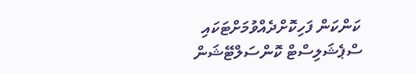ކަންކަން ފަހިކޮށްދެއްވުމަށްޓަކައި ސްޕެޝަލިސްޓް ކޮންސަލްޓޭޝަން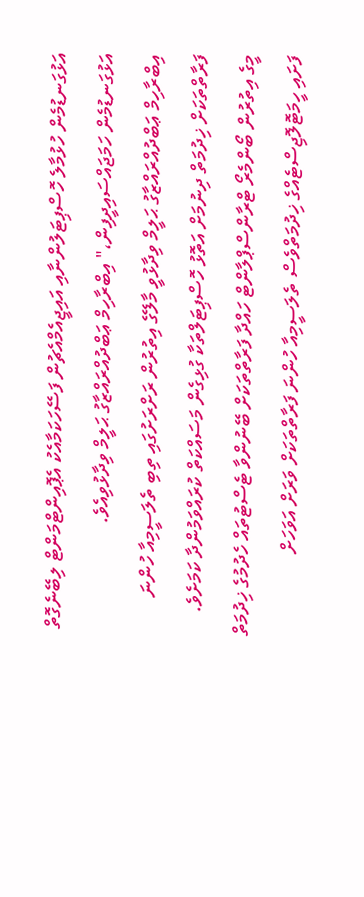އަޅުގަނޑުމެން ހުޅުމާލެ ހޮސްޕިޓަލުންނާއި އައިޖީއެމްއެޗުން ފަސޭހަކަމާއެކު އެޕޮއިންޓްމަންޓް ލިބޭނެގޮތް އަޅުގަނޑުމެން ހަމަޖައްސައިދީފިން،" އިބްރާހިމް ޢަބްދުއްރައްޒާގު ޙަލީމް ވިދާޅުވިއެވެ.
އިބްރާހިމް ޢަބްދުއްރައްޒާގު ޙަލީމް ވިދާޅުވީ މާލޭގެ އިތުރުން ރަށްރަށުގައި ތިބި ތެލަސީމިއާ ހުންނަ ފަރާތްތަކަށް ޚިދުމަތް ދިނުމަށް އަތޮޅު ހޮސްޕިޓަލްތަކާ ގުޅިގެން މަސައްކަތް ކުރައްވަމުންދާ ކަމަށެވެ.
މީގެ އިތުރުން ބޯންމެރޯ ޓްރާންސްޕްލާންޓް ހައްދާ ފަރާތްތަކަށް ބޭނުންވާ ޓެސްޓުތައް ހެދުމުގެ ޚިދުމަތް ފަށައި ހީމަޓޮލޮޖިސްޓެއްގެ ޚިދުމަތްވެސް ތެލަސީމިއާ ހުންނަ ފަރާތްތަކަށް ވަރަށް އަވަހަށް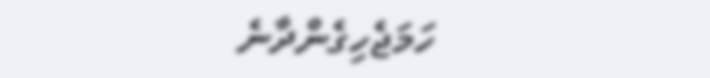ހަމަޖެހިގެންދާނެ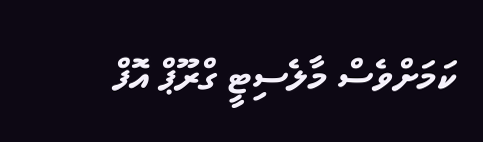ކަމަށްވެސް މާލެސިޓީ ގްރޫޕް އޮފް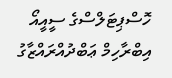ހޮސްޕިޓަލްސްގެ ސީއީއޯ އިބްރާހިމް ޢަބްދުއްރައްޒާގު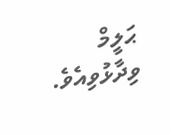ޙަލީމް ވިދާޅުވިއެވެ.